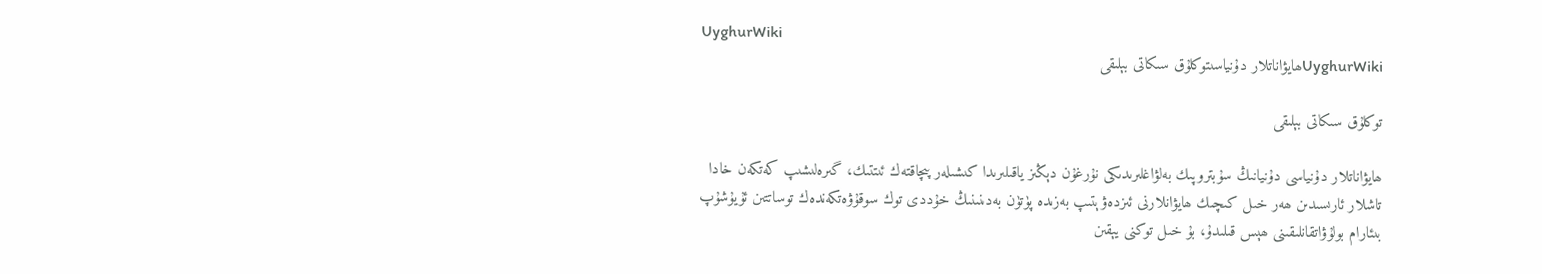UyghurWiki
UyghurWikiھايۋاناتلار دۇنياسىتوكلۇق سىكاتى بېلىقى

توكلۇق سىكاتى بېلىقى

ھايۋاناتلار دۇنياسى دۇنيانىڭ سۇبتروپىك بەلۋاغلىرىدىكى نۇرغۇن دېڭىز ياقىلىرىدا كىشىلەر پىچاقتەك ئىتتىك، گىرەلىشىپ كەتكەن خادا تاشلار ئارىسىدىن ھەر خىل كىچىك ھايۋانلارنى ئىزدەۋېتىپ بەزىدە پۈتۈن بەدىنىنىڭ خۇددى توك سوقۇۋەتكەندەك توساتتىن ئۇيۇشۇپ بىئارام بولۇۋاتقانلىقىنى ھېس قىلىدۇ، بۇ خىل توكنى يېقىن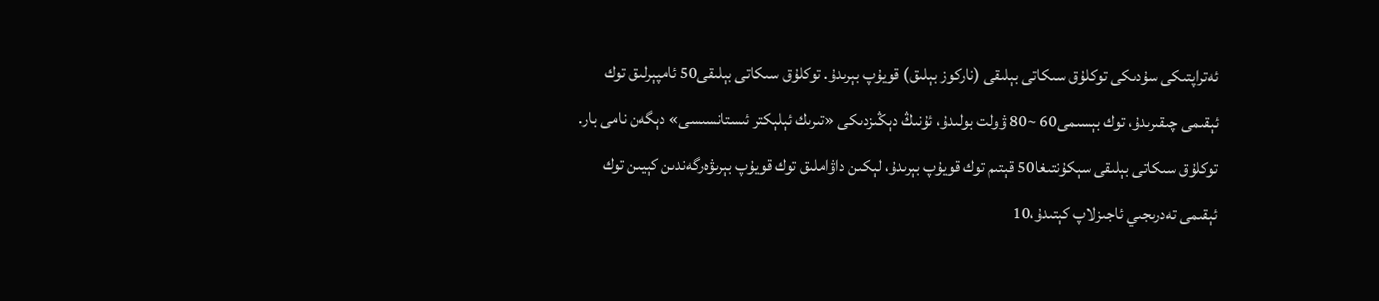ئەتراپتىكى سۇدىكى توكلۇق سىكاتى بېلىقى (ناركوز بېلىق) قويۇپ بېرىدۇ. توكلۇق سىكاتى بېلىقى50 ئامپېرلىق توك ئېقىمى چىقىرىدۇ، توك بېسىمى60 ~80 ۋولت بولىدۇ، ئۇنىڭ دېڭىزدىكى «تىرىك ئېلېكتر ئىستانسىسى» دېگەن نامى بار. توكلۇق سىكاتى بېلىقى سېكۇنتىغا50 قېتىم توك قويۇپ بېرىدۇ، لېكىن داۋاملىق توك قويۇپ بېرىۋەرگەندىن كېيىن توك ئېقىمى تەدرىجىي ئاجىزلاپ كېتىدۇ،10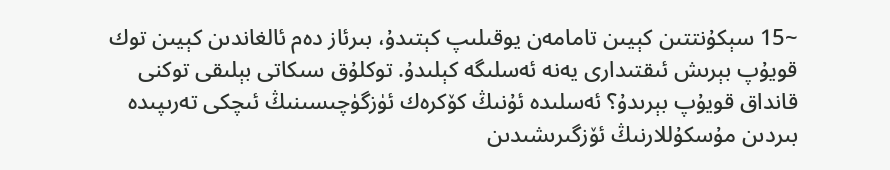~15 سېكۇنتتىن كېيىن تامامەن يوقىلىپ كېتىدۇ، بىرئاز دەم ئالغاندىن كېيىن توك قويۇپ بېرىش ئىقتىدارى يەنە ئەسلىگە كېلىدۇ. توكلۇق سىكاتى بېلىقى توكنى قانداق قويۇپ بېرىدۇ؟ ئەسلىدە ئۇنىڭ كۆكرەك ئۈزگۈچىسىنىڭ ئىچكى تەرىپىدە بىردىن مۇسكۇللارنىڭ ئۆزگىرىشىدىن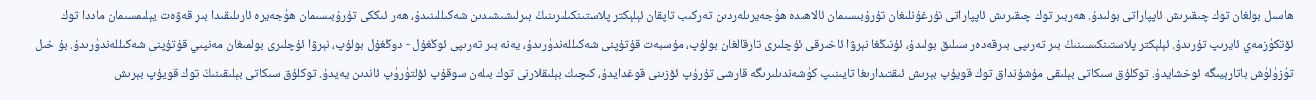ھاسىل بولغان توك چىقىرىش ئاپپاراتى بولىدۇ. ھەربىر توك چىقىرىش ئاپپاراتى نۇرغۇنلىغان تۇرۇبىسىمان ئالاھىدە ھۈجەيرىلەردىن تەركىب تاپقان ئېلېكتر پلاستىنكىلىرىنىڭ بىرلىشىشىدىن شەكىللىنىدۇ، ھەر ئىككى تۇرۇبىسىمان ھۈجەيرە ئارىلىقىدا بىر قەۋەت يېلىمسىمان ماددا توك ئۆتكۈزمەي ئايرىپ تۇرىدۇ. ئېلېكتر پلاستىنكىسىنىڭ بىر تەرىپى بىرقەدەر سىلىق بولىدۇ، ئۇنىڭغا نېرۋا ئاخىرقى ئۇچلىرى تارقالغان بولۇپ، مۇسبەت قۇتۇپنى شەكىللەندۈرىدۇ، يەنە بىر تەرىپى ئوڭغۇل - دوڭغۇل بولۇپ، نېرۋا ئۇچلىرى بولمىغان مەنپىي قۇتۇپنى شەكىللەندۈرىدۇ. بۇ خىل تۈزۈلۈش باتارېيىگە ئوخشايدۇ. توكلۇق سىكاتى بېلىقى مۇشۇنداق توك قويۇپ بېرىش ئىقتىدارىغا تايىنىپ كۈشەندىلىرىگە قارشى تۇرۇپ ئۆزىنى قوغدايدۇ، كىچىك بېلىقلارنى توك بىلەن سوقۇپ ئۆلتۈرۈپ ئاندىن يەيدۇ. توكلۇق سىكاتى بېلىقىنىڭ توك قويۇپ بېرىش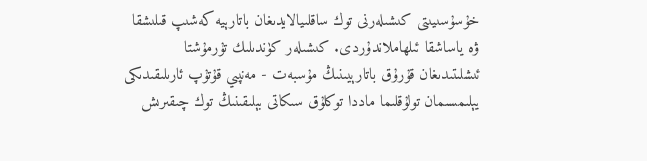خۇسۇسىيىتى كىشىلەرنى توك ساقلىيالايدىغان باتارېيە كەشىپ قىلىشقا ۋە ياساشقا ئىلھاملاندۇردى. كىشىلەر كۈندىلىك تۇرمۇشتا ئىشلىتىدىغان قۇرۇق باتارېيىنىڭ مۇسبەت - مەنپىي قۇتۇپ ئارىلىقىدىكى يېلىمسىمان تولۇقلىما ماددا توكلۇق سىكاتى بېلىقىنىڭ توك چىقىرىش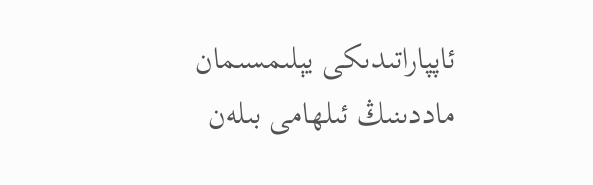ئاپپاراتىدىكى يېلىمسىمان ماددىنىڭ ئىلھامى بىلەن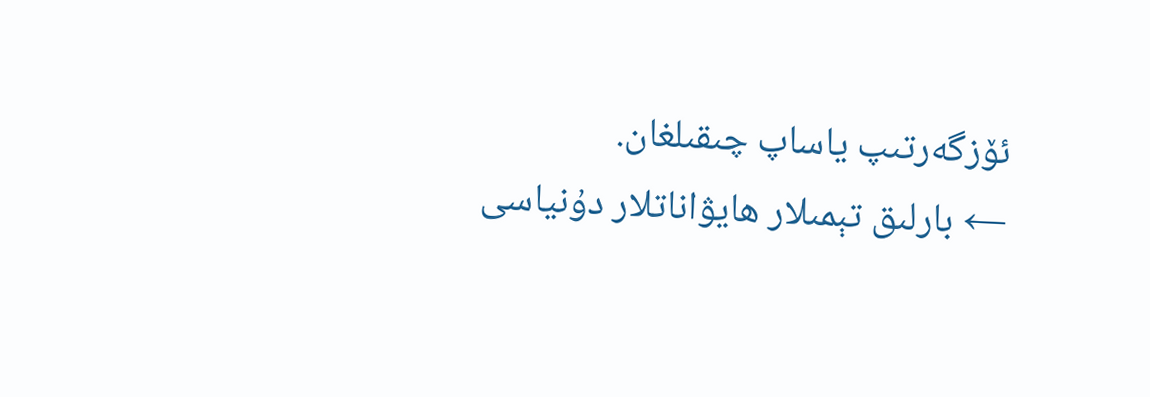ئۆزگەرتىپ ياساپ چىقىلغان.
← بارلىق تېمىلار ھايۋاناتلار دۇنياسى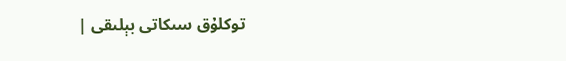توكلۇق سىكاتى بېلىقى |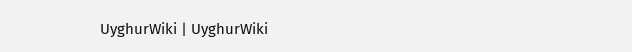UyghurWiki | UyghurWiki